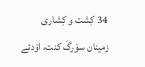34 کِشت و کِشاری زمینان سۆرگَ کنت، اۆدئے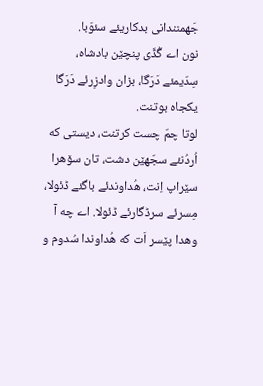جَهمنندانی بدکاریئے سئوَبا.
نون اے گُڈّی پنچێن بادشاه، سِدّیمئے دَرَگا، بزان وادزِرئے دَرَگا یکجاه بوتنت.
لوتا چمّ چست کرتنت، دیستی که اُردُنئے سجّهێن دشت، تان سۆهرا سێراپ اِنت، هُداوندئے باگئے ڈئولا، مِسرئے سرڈگارئے ڈئولا. اے چه آ وهدا پێسر اَت که هُداوندا سُدوم و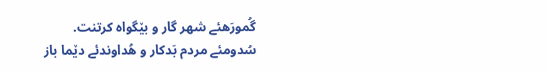گُمورَهئے شهر گار و بێگواه کرتنت.
سُدومئے مردم بَدکار و هُداوندئے دێما باز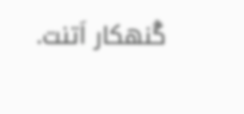گُنهکار اَتنت.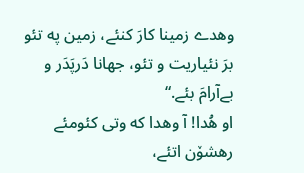وهدے زمینا کارَ کنئے، زمین په تئو برَ نئیاریت و تئو، جهانا دَرپَدَر و بےآرامَ بئے.“
او هُدا! آ وهدا که وتی کئومئے رهشۆن اتئے،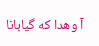آ وهدا که گیابانا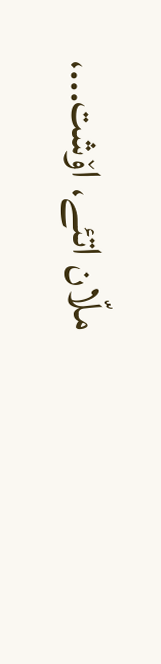ملّان اتئے، اۆشت...،